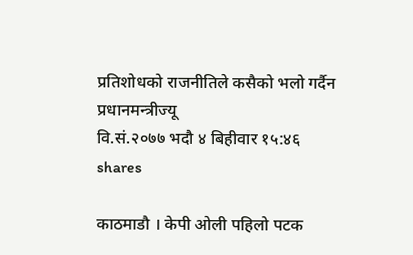प्रतिशोधको राजनीतिले कसैको भलो गर्दैन प्रधानमन्त्रीज्यू
वि.सं.२०७७ भदौ ४ बिहीवार १५:४६
shares

काठमाडौ । केपी ओली पहिलो पटक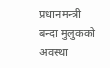प्रधानमन्त्री बन्दा मुलुकको अवस्था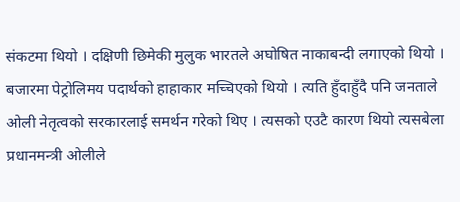संकटमा थियो । दक्षिणी छिमेकी मुलुक भारतले अघोषित नाकाबन्दी लगाएको थियो । बजारमा पेट्रोलिमय पदार्थको हाहाकार मच्चिएको थियो । त्यति हुँदाहुँदै पनि जनताले ओली नेतृत्वको सरकारलाई समर्थन गरेको थिए । त्यसको एउटै कारण थियो त्यसबेला प्रधानमन्त्री ओलीले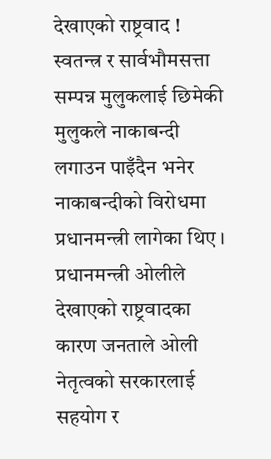देखाएको राष्ट्रवाद ! स्वतन्त्र र सार्वभौमसत्ता सम्पन्न मुलुकलाई छिमेकी मुलुकले नाकाबन्दी लगाउन पाइँदैन भनेर नाकाबन्दीको विरोधमा प्रधानमन्त्री लागेका थिए । प्रधानमन्त्री ओलीले देखाएको राष्ट्रवादका कारण जनताले ओली नेतृत्वको सरकारलाई सहयोग र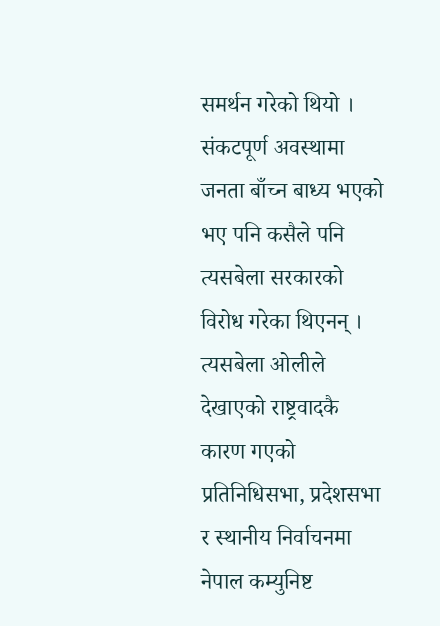समर्थन गरेको थियो ।
संकटपूर्ण अवस्थामा जनता बाँच्न बाध्य भएको भए पनि कसैले पनि त्यसबेला सरकारको विरोध गरेका थिएनन् । त्यसबेला ओलीले देखाएको राष्ट्रवादकै कारण गएको प्रतिनिधिसभा, प्रदेशसभा र स्थानीय निर्वाचनमा नेपाल कम्युनिष्ट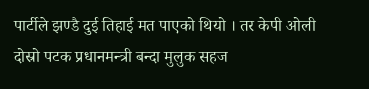पार्टीले झण्डै दुई तिहाई मत पाएको थियो । तर केपी ओली दोस्रो पटक प्रधानमन्त्री बन्दा मुलुक सहज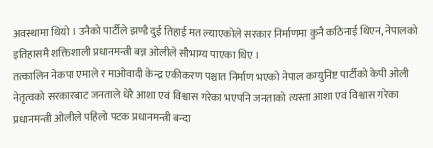अवस्थामा थियो । उनैको पार्टीले झण्डै दुई तिहाई मत ल्याएकोले सरकार निर्माणमा कुनै कठिनाई थिएन, नेपालको इतिहासमै शक्तिशाली प्रधानमन्त्री बन्न ओलीले सौभाग्य पाएका थिए ।
तत्कालिन नेकपा एमाले र माओवादी केन्द्र एकीकरण पश्चात निर्माण भएको नेपाल कम्युनिष्ट पार्टीको केपी ओली नेतृत्वको सरकारबाट जनताले धेरै आशा एवं विश्वास गरेका भएपनि जनताको त्यस्ता आशा एवं विश्वास गरेका प्रधानमन्त्री ओलीले पहिलो पटक प्रधानमन्त्री बन्दा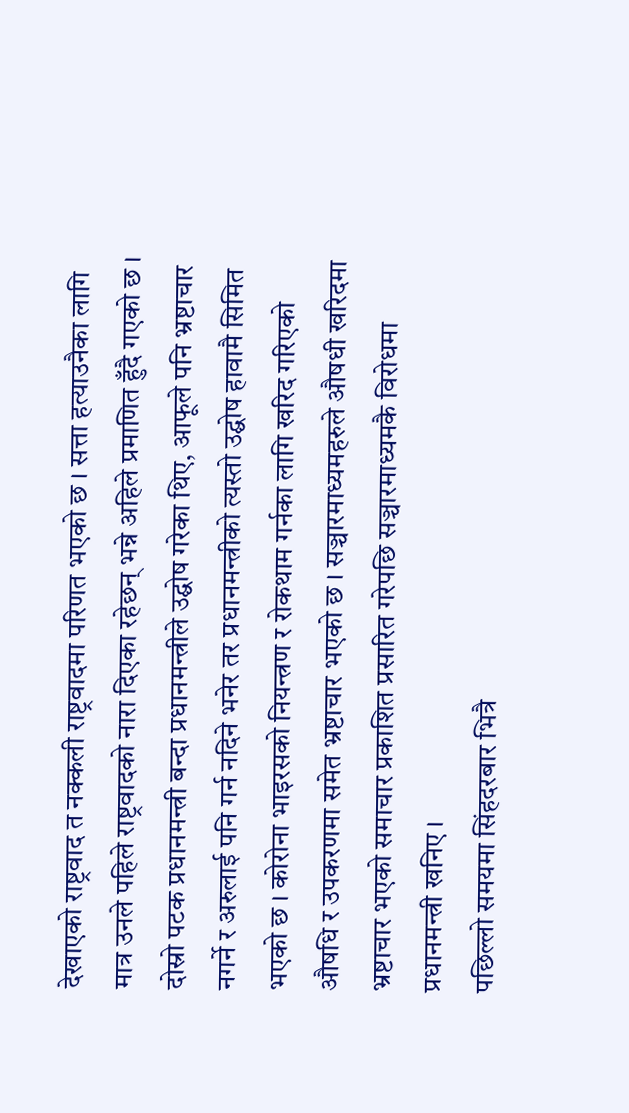देखाएको राष्ट्रवाद त नक्कली राष्ट्रवादमा परिणत भएको छ । सत्ता हत्याउनैका लागि मात्र उनले पहिले राष्ट्रवादको नारा दिएका रहेछन् भन्ने अहिले प्रमाणित हुँदै गएको छ । दोस्रो पटक प्रधानमन्त्री बन्दा प्रधानमन्त्रीले उद्घोष गरेका थिए, आफूले पनि भ्रष्टाचार नगर्ने र अरुलाई पनि गर्न नदिने भनेर तर प्रधानमन्त्रीको त्यस्तो उद्घोष हावामै सिमित भएको छ । कोरोना भाइरसको नियन्त्रण र रोकथाम गर्नका लागि खरिद गरिएको औषधि र उपकरणमा समेत भ्रष्टाचार भएको छ । सञ्चारमाध्यमहरुले औषधी खरिदमा भ्रष्टाचार भएको समाचार प्रकाशित प्रसारित गरेपछि सञ्चारमाध्यमकै विरोधमा प्रधानमन्त्री खनिए ।
पछिल्लो समयमा सिंहदरबार भित्रै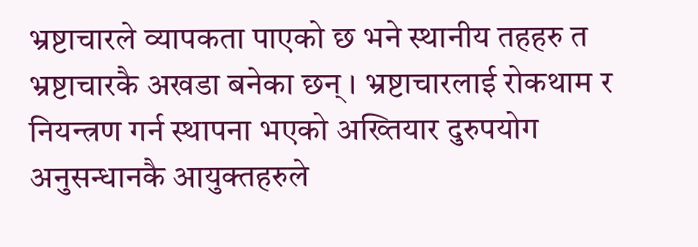भ्रष्टाचारले व्यापकता पाएको छ भने स्थानीय तहहरु त भ्रष्टाचारकै अखडा बनेका छन् । भ्रष्टाचारलाई रोकथाम र नियन्त्रण गर्न स्थापना भएको अख्तियार दुरुपयोग अनुसन्धानकै आयुक्तहरुले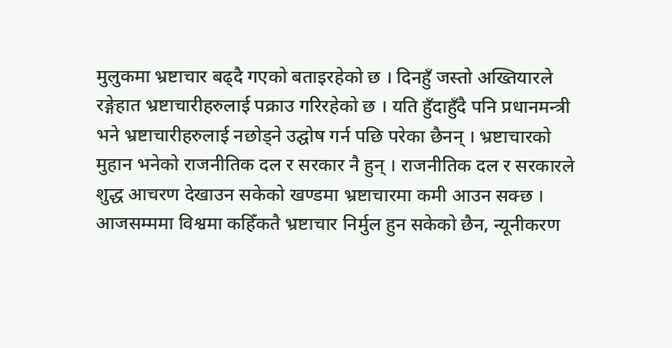मुलुकमा भ्रष्टाचार बढ्दै गएको बताइरहेको छ । दिनहुँ जस्तो अख्तियारले रङ्गेहात भ्रष्टाचारीहरुलाई पक्राउ गरिरहेको छ । यति हुँदाहुँदै पनि प्रधानमन्त्री भने भ्रष्टाचारीहरुलाई नछोड्ने उद्घोष गर्न पछि परेका छैनन् । भ्रष्टाचारको मुहान भनेको राजनीतिक दल र सरकार नै हुन् । राजनीतिक दल र सरकारले शुद्ध आचरण देखाउन सकेको खण्डमा भ्रष्टाचारमा कमी आउन सक्छ । आजसम्ममा विश्वमा कहिँकतै भ्रष्टाचार निर्मुल हुन सकेको छैन, न्यूनीकरण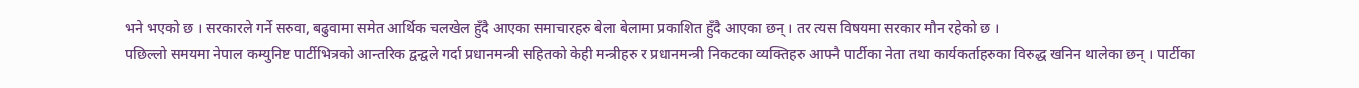भने भएको छ । सरकारले गर्ने सरुवा, बढुवामा समेत आर्थिक चलखेल हुँदै आएका समाचारहरु बेला बेलामा प्रकाशित हुँदै आएका छन् । तर त्यस विषयमा सरकार मौन रहेको छ ।
पछिल्लो समयमा नेपाल कम्युनिष्ट पार्टीभित्रको आन्तरिक द्वन्द्वले गर्दा प्रधानमन्त्री सहितको केही मन्त्रीहरु र प्रधानमन्त्री निकटका व्यक्तिहरु आफ्नै पार्टीका नेता तथा कार्यकर्ताहरुका विरुद्ध खनिन थालेका छन् । पार्टीका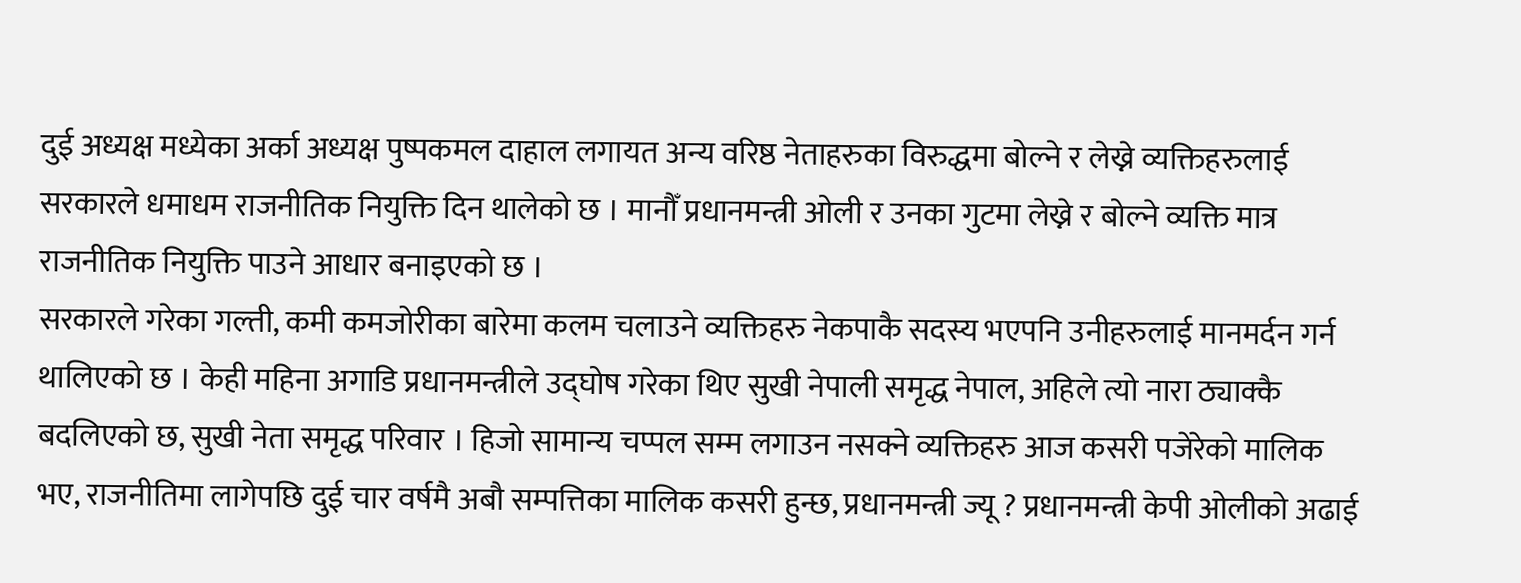दुई अध्यक्ष मध्येका अर्का अध्यक्ष पुष्पकमल दाहाल लगायत अन्य वरिष्ठ नेताहरुका विरुद्धमा बोल्ने र लेख्ने व्यक्तिहरुलाई सरकारले धमाधम राजनीतिक नियुक्ति दिन थालेको छ । मानौँ प्रधानमन्त्री ओली र उनका गुटमा लेख्ने र बोल्ने व्यक्ति मात्र राजनीतिक नियुक्ति पाउने आधार बनाइएको छ ।
सरकारले गरेका गल्ती, कमी कमजोरीका बारेमा कलम चलाउने व्यक्तिहरु नेकपाकै सदस्य भएपनि उनीहरुलाई मानमर्दन गर्न थालिएको छ । केही महिना अगाडि प्रधानमन्त्रीले उद्घोष गरेका थिए सुखी नेपाली समृद्ध नेपाल, अहिले त्यो नारा ठ्याक्कै बदलिएको छ, सुखी नेता समृद्ध परिवार । हिजो सामान्य चप्पल सम्म लगाउन नसक्ने व्यक्तिहरु आज कसरी पजेरेको मालिक भए, राजनीतिमा लागेपछि दुई चार वर्षमै अबौ सम्पत्तिका मालिक कसरी हुन्छ, प्रधानमन्त्री ज्यू ? प्रधानमन्त्री केपी ओलीको अढाई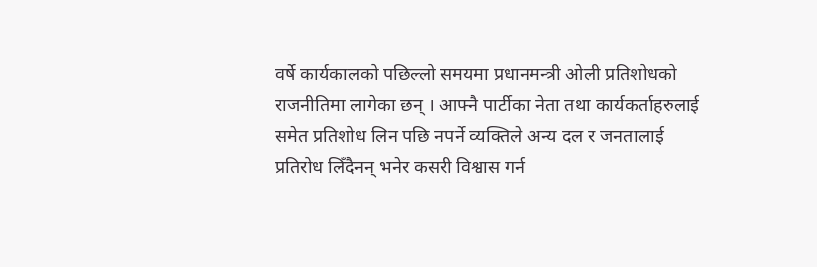वर्षे कार्यकालको पछिल्लो समयमा प्रधानमन्त्री ओली प्रतिशोधको राजनीतिमा लागेका छन् । आफ्नै पार्टीका नेता तथा कार्यकर्ताहरुलाई समेत प्रतिशोध लिन पछि नपर्ने व्यक्तिले अन्य दल र जनतालाई प्रतिरोध लिँदैनन् भनेर कसरी विश्वास गर्न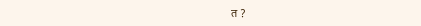त ?